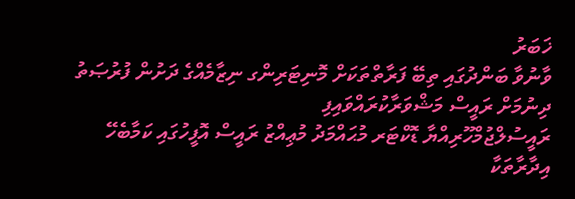ޚަބަރު
ވާނުވާ ބަންދުގައި ތިބޭ ފަރާތްތަކަށް މޮނިޓަރިންގ ނިޒާމެއްގެ ދަށުން ފުރުޞަތު ދިނުމަށް ރައީސް މަޝްވަރާކުރައްވައިފި
ރައީސުލްޖުމްހޫރިއްޔާ ޑޮކްޓަރ މުޙައްމަދު މުޢިއްޒު ރައީސް އޮފީހުގައި ކަމާބެހޭ އިދާރާތަކާ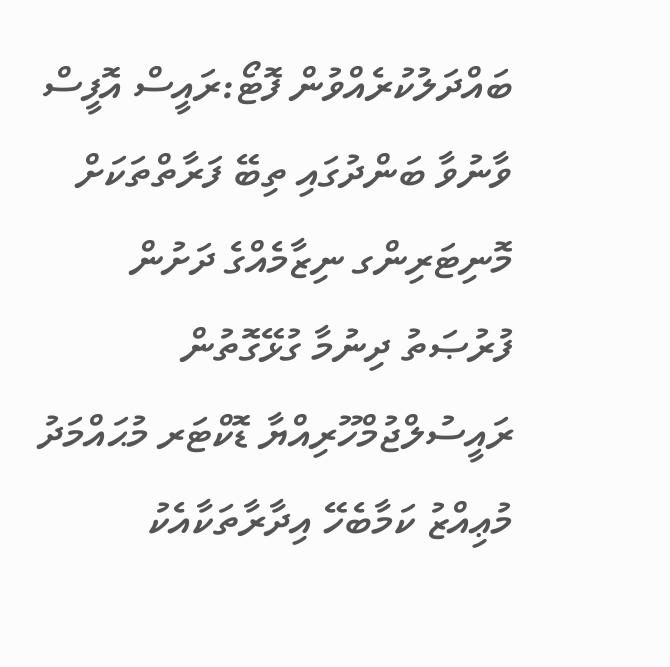ބައްދަލުކުރެއްވުން ފޮޓޯ:ރައީސް އޮފީސް
ވާނުވާ ބަންދުގައި ތިބޭ ފަރާތްތަކަށް މޮނިޓަރިންގ ނިޒާމެއްގެ ދަށުން ފުރުޞަތު ދިނުމާ ގުޅޭގޮތުން ރައީސުލްޖުމްހޫރިއްޔާ ޑޮކްޓަރ މުޙައްމަދު މުޢިއްޒު ކަމާބެހޭ އިދާރާތަކާއެކު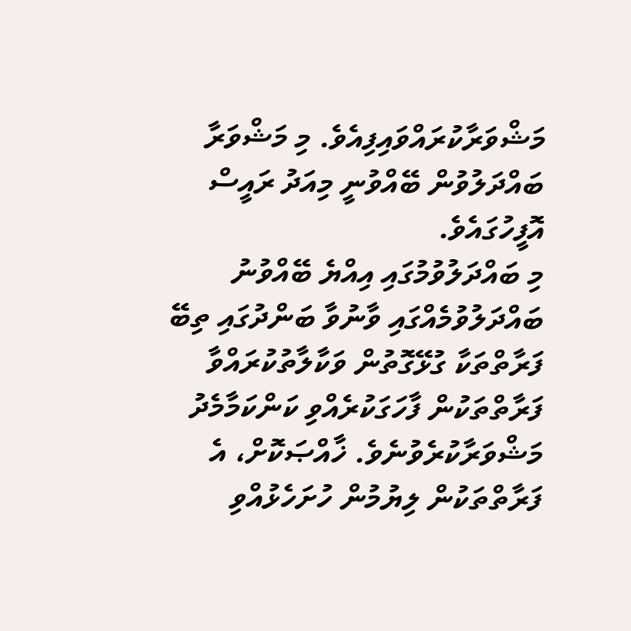މަޝްވަރާކުރައްވައިފިއެވެ. މި މަޝްވަރާ ބައްދަލުވުން ބޭއްވުނީ މިއަދު ރައީސް އޮފީހުގައެވެ.
މި ބައްދަލުވުމުގައި އިއްޔެ ބޭއްވުނު ބައްދަލުވުމެއްގައި ވާނުވާ ބަންދުގައި ތިބޭ ފަރާތްތަކާ ގުޅޭގޮތުން ވަކާލާތުކުރައްވާ ފަރާތްތަކުން ފާހަގަކުރެއްވި ކަންކަމާމެދު މަޝްވަރާކުރެވުނެވެ. ޚާއްޞަކޮށް، އެ ފަރާތްތަކުން ލިޔުމުން ހުށަހެޅުއްވި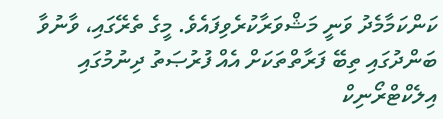ކަންކަމާމެދު ވަނީ މަޝްވަރާކުރެވިފައެވެ. މީގެ ތެރޭގައި، ވާނުވާ ބަންދުގައި ތިބޭ ފަރާތްތަކަށް އެއް ފުރުޞަތު ދިނުމުގައި އިލެކްޓްރޯނިކް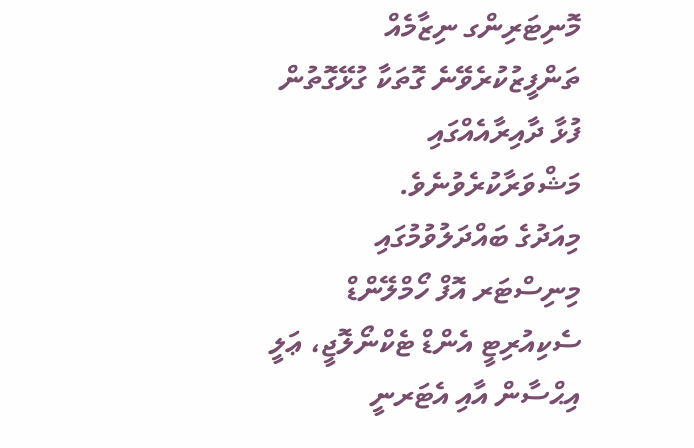މޮނިޓަރިންގ ނިޒާމެއް ތަންފީޒުކުރެވޭނެ ގޮތަކާ ގުޅޭގޮތުން ފުޅާ ދާއިރާއެއްގައި މަޝްވަރާކުރެވުނެވެ.
މިއަދުގެ ބައްދަލުވުމުގައި މިނިސްޓަރ އޮފް ހޯމްލޭންޑް ސެކިއުރިޓީ އެންޑް ޓެކްނޯލޮޖީ، ޢަލީ އިޙްސާން އާއި އެޓަރނީ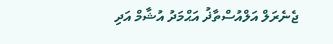ޖެނެރަލް އަލްއުސްތާޛު އަޙްމަދު އުޝާމް އަދި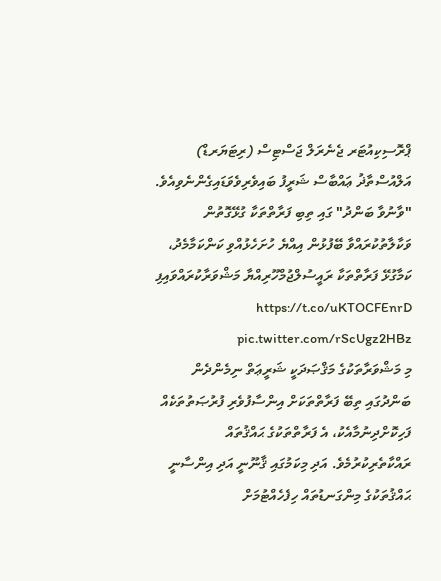ޕްރޮސިކިއުޓަރ ޖެނެރަލް ޖަސްޓިސް (ރިޓަޔަރޑް) އަލްއުސްތާޛު ޢައްބާސް ޝަރީފު ބައިވެރިވެވަޑައިގެންނެވިއެވެ.
"ވާނުވާ ބަންދު" ގައި ތިބި ފަރާތްތަކާ ގުޅޭގޮތުން ވަކާލާތުކުރައްވާ ބޭފުޅުން އިއްޔެ ހުށަހެޅުއްވި ކަންކަމާމެދު، ކަމާގުޅޭ ފަރާތްތަކާ ރައީސުލްޖުމްހޫރިއްޔާ މަޝްވަރާކުރައްވައިފި https://t.co/uKTOCFEnrD pic.twitter.com/rScUgz2HBz
މި މަޝްވަރާތަކުގެ މަޤްޞަދަކީ ޝަރީޢަތް ނިމެންދެން ބަންދުގައި ތިބޭ ފަރާތްތަކަށް އިންސާފުވެރި ފުރުޞަތުތަކެއް ފަހިކޮށްދިނުމާއެކު، އެ ފަރާތްތަކުގެ ޙައްޤުތައް ރައްކާތެރިކުރުމެވެ. އަދި މިކަމުގައި ޤާނޫނީ އަދި އިންސާނީ ޙައްޤުތަކުގެ މިންގަނޑުތައް ހިފެހެއްޓުމަށް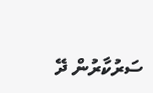ސަރުކާރުން ދޭ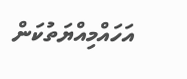އަހައްމިއްޔަތުކަން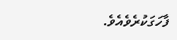ފާހަގަކުރެވެއެވެ.